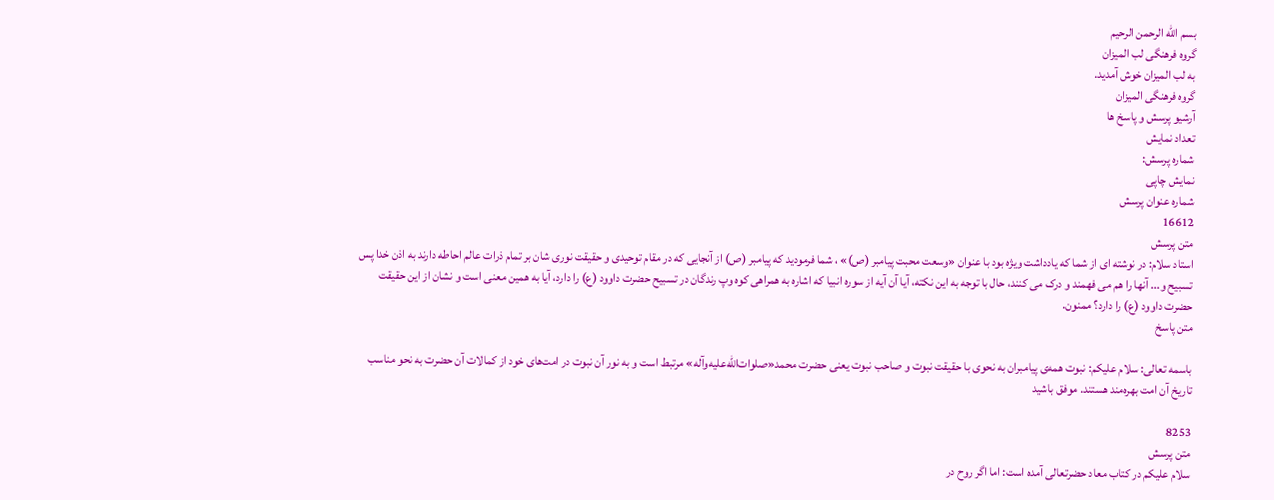بسم الله الرحمن الرحیم
گروه فرهنگی لب المیزان
به لب المیزان خوش آمدید.
گروه فرهنگی المیزان
آرشیو پرسش و پاسخ ها
تعداد نمایش
شماره پرسش:
نمایش چاپی
شماره عنوان پرسش
16612
متن پرسش
استاد سلام: در نوشته ای از شما که یادداشت ویژه بود با عنوان «وسعت محبت پیامبر (ص)» ، شما فرمودید که پیامبر (ص) از آنجایی که در مقام توحیدی و حقیقت نوری شان بر تمام ذرات عالم احاطه دارند به اذن خدا پس تسبیح و... آنها را هم می فهمند و درک می کنند، حال با توجه به این نکته، آیا آن آیه از سوره انبیا که اشاره به همراهی کوه وپ رندگان در تسبیح حضرت داوود (ع) را دارد، آیا به همین معنی است و نشان از این حقیقت حضرت داوود (ع) را دارد؟ ممنون.
متن پاسخ

باسمه تعالی: سلام علیکم: نبوت همه‌ی پیامبران به نحوی با حقیقت نبوت و صاحب نبوت یعنی حضرت محمد«صلوات‌اللّه‌علیه‌وآله» مرتبط است و به نور آن نبوت در امت‌های خود از کمالات آن حضرت به نحو مناسب تاریخ آن امت بهره‌مند هستند. موفق باشید

8253
متن پرسش
سلام علیکم در کتاب معاد حضرتعالی آمده است: اما اگر روح در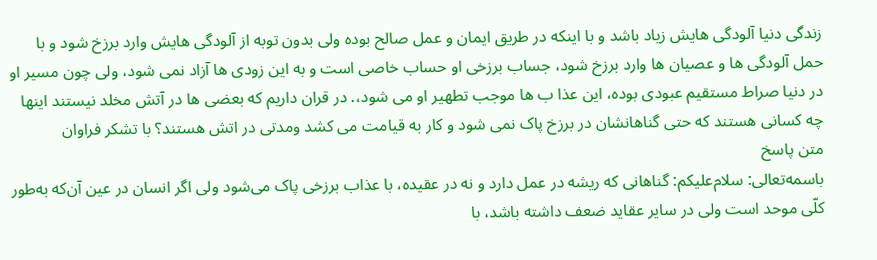زندگی دنیا آلودگی هایش زیاد باشد و با اینکه در طریق ایمان و عمل صالح بوده ولی بدون توبه از آلودگی هایش وارد برزخ شود و با حمل آلودگی ها و عصیان ها وارد برزخ شود، جساب برزخی او حساب خاصی است و به این زودی ها آزاد نمی شود، ولی چون مسیر او در دنیا صراط مستقیم عبودی بوده، این عذا ب ها موجب تطهیر او می شود،. در قران داریم که بعضی ها در آتش مخلد نیستند اینها چه کسانی هستند که حتی گناهانشان در برزخ پاک نمی شود و کار به قیامت می کشد ومدتی در اتش هستند؟ با تشکر فراوان
متن پاسخ
باسمه‌تعالی: سلام‌علیکم: گناهانی که ریشه در عمل دارد و نه در عقیده، با عذاب برزخی پاک می‌شود ولی اگر انسان در عین آن‌که به‌طور کلّی موحد است ولی در سایر عقاید ضعف داشته باشد، با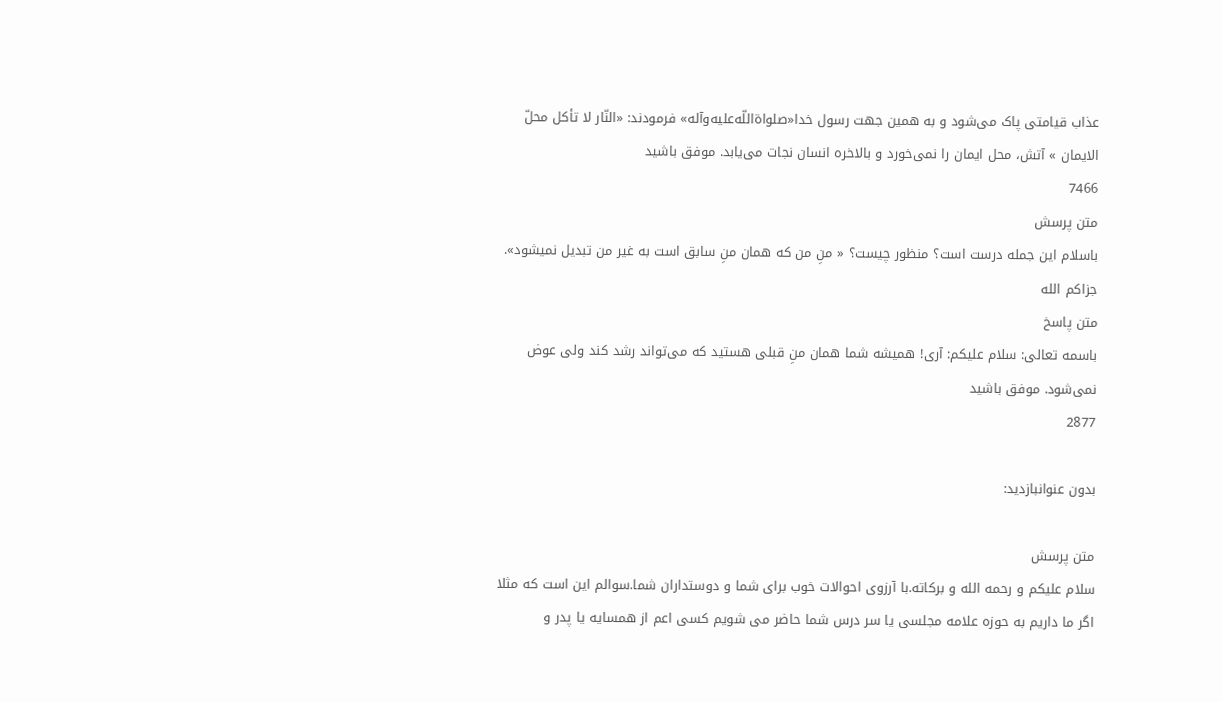عذاب قیامتی پاک می‌شود و به همین جهت رسول خدا«صلواة‌اللّه‌علیه‌وآله» فرمودند: «النّار لا تأکل محلّ الایمان » آتش، محل ایمان را نمی‌خورد و بالاخره انسان نجات می‌یابد. موفق باشید
7466
متن پرسش
باسلام این جمله درست است؟ منظور چیست؟ « منِ من که همان منِ سابق است به غیر من تبدیل نمیشود». جزاکم الله
متن پاسخ
باسمه تعالی: سلام علیکم: آری! همیشه شما همان منِ قبلی هستید که می‌تواند رشد کند ولی عوض نمی‌شود. موفق باشید
2877

بدون عنوانبازدید:

متن پرسش
سلام علیکم و رحمه الله و برکاته.با آرزوی احوالات خوب برای شما و دوستداران شما.سوالم این است که مثلا اگر ما داریم به حوزه علامه مجلسی یا سر درس شما حاضر می شویم کسی اعم از همسایه یا پدر و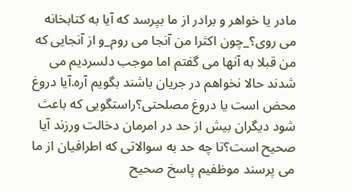مادر یا خواهر و برادر از ما بپرسد که آیا به کتابخانه می روی؟_چون اکثرا من آنجا می روم_و از آنجایی که من قبلا به آنها می گفتم اما موجب دلسردیم می شدند حالا نخواهم در جریان باشند بگویم آره.آیا دروغ محض است یا دروغ مصلحتی؟راستگویی که باعث شود دیگران بیش از حد در امرمان دخالت ورزند آیا صحیح است؟تا چه حد به سوالاتی که اطرافیان از ما می پرسند موظفیم پاسخ صحیح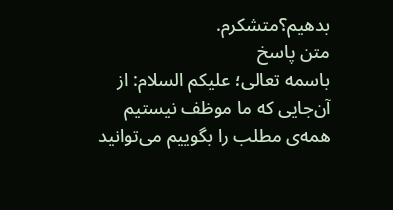بدهیم؟متشکرم.
متن پاسخ
باسمه تعالی؛ علیکم السلام: از آن‌جایی که ما موظف نیستیم همه‌ی مطلب را بگوییم می‌توانید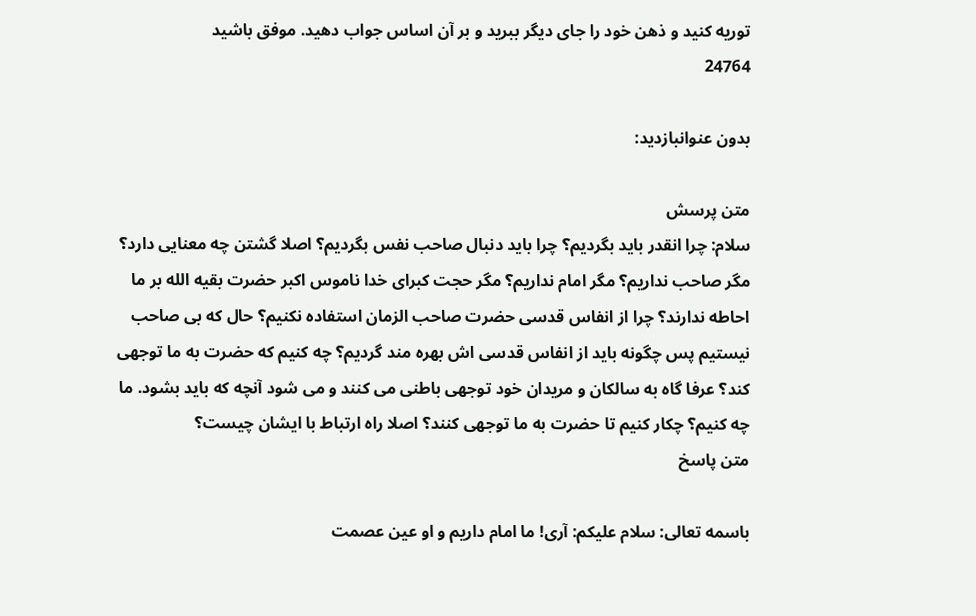توریه کنید و ذهن خود را جای دیگر ببرید و بر آن اساس جواب دهید. موفق باشید
24764

بدون عنوانبازدید:

متن پرسش
سلام: چرا انقدر باید بگردیم؟ چرا باید دنبال صاحب نفس بگردیم؟ اصلا گشتن چه معنایی دارد؟ مگر صاحب نداریم؟ مگر امام نداریم؟ مگر حجت کبرای خدا ناموس اکبر حضرت بقیه الله بر ما احاطه ندارند؟ چرا از انفاس قدسی حضرت صاحب الزمان استفاده نکنیم؟ حال که بی صاحب نیستیم پس چگونه باید از انفاس قدسی اش بهره مند گردیم؟ چه کنیم که حضرت به ما توجهی کند؟ عرفا گاه به سالکان و مریدان خود توجهی باطنی می کنند و می شود آنچه که باید بشود. ما چه کنیم؟ چکار کنیم تا حضرت به ما توجهی کنند؟ اصلا راه ارتباط با ایشان چیست؟
متن پاسخ

باسمه تعالی: سلام علیکم: آری! ما امام داریم و او عین عصمت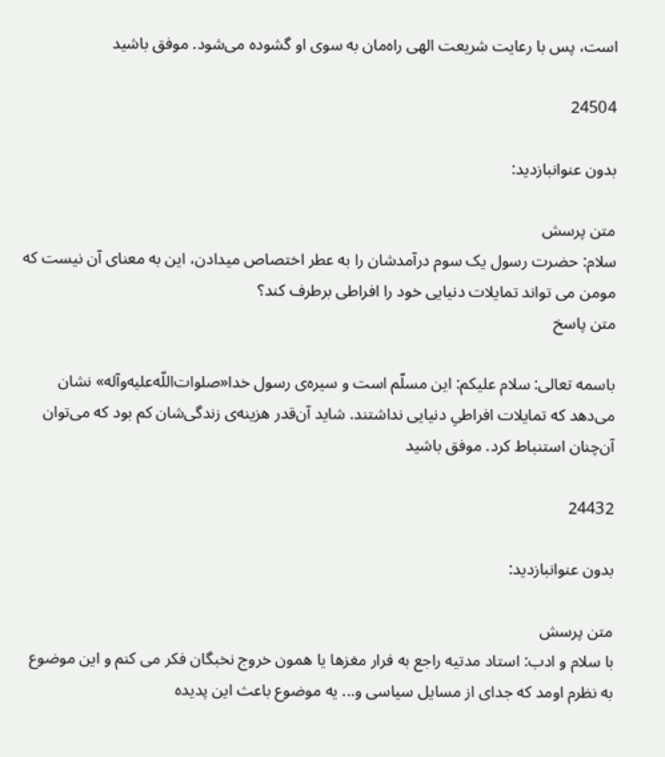است، پس با رعایت شریعت الهی راه‌مان به سوی او گشوده می‌شود. موفق باشید

24504

بدون عنوانبازدید:

متن پرسش
سلام: حضرت رسول یک سوم درآمدشان را به عطر اختصاص میدادن، این به معنای آن نیست که مومن می تواند تمایلات دنیایی خود را افراطی برطرف کند؟
متن پاسخ

باسمه تعالی: سلام علیکم: این مسلّم است و سیره‌ی رسول خدا«صلوات‌اللّه‌علیه‌وآله» نشان می‌دهد که تمایلات افراطیِ دنیایی نداشتند. شاید آن‌قدر هزینه‌ی زندگی‌شان کم بود که می‌توان آن‌چنان استنباط کرد. موفق باشید

24432

بدون عنوانبازدید:

متن پرسش
با سلام و ادب: استاد مدتیه راجع به فرار مغزها یا همون خروج نخبگان فکر می کنم و این موضوع به نظرم اومد که جدای از مسایل سیاسی و... یه موضوع باعث این پدیده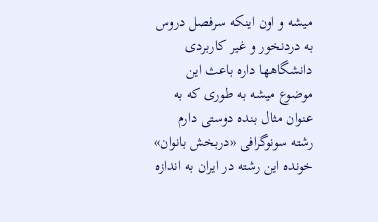میشه و اون اینکه سرفصل دروس به دردنخور و غیر کاربردی دانشگاهها داره باعث این موضوع میشه به طوری که به عنوان مثال بنده دوستی دارم رشته سونوگرافی «دربخش بانوان» خونده این رشته در ایران به اندازه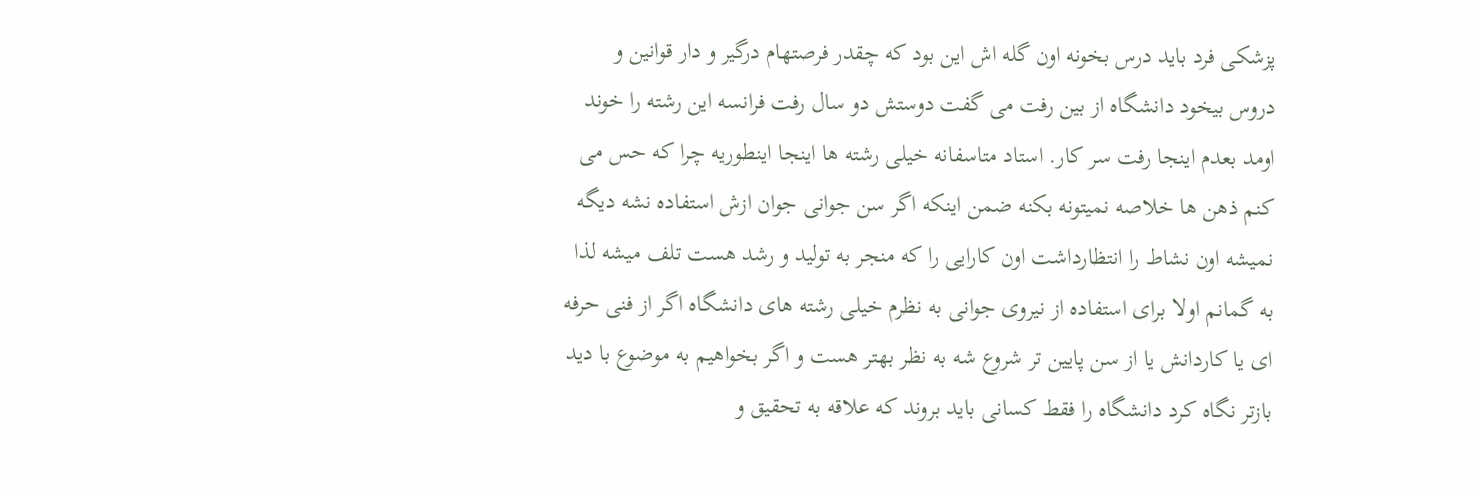پزشکی فرد باید درس بخونه اون گله اش این بود که چقدر فرصتهام درگیر و دار قوانین و دروس بیخود دانشگاه از بین رفت می گفت دوستش دو سال رفت فرانسه این رشته را خوند اومد بعدم اینجا رفت سر کار. استاد متاسفانه خیلی رشته ها اینجا اینطوریه چرا که حس می کنم ذهن ها خلاصه نمیتونه بکنه ضمن اینکه اگر سن جوانی جوان ازش استفاده نشه دیگه نمیشه اون نشاط را انتظارداشت اون کارایی را که منجر به تولید و رشد هست تلف میشه لذا به گمانم اولا برای استفاده از نیروی جوانی به نظرم خیلی رشته های دانشگاه اگر از فنی حرفه ای یا کاردانش یا از سن پایین تر شروع شه به نظر بهتر هست و اگر بخواهیم به موضوع با دید بازتر نگاه کرد دانشگاه را فقط کسانی باید بروند که علاقه به تحقیق و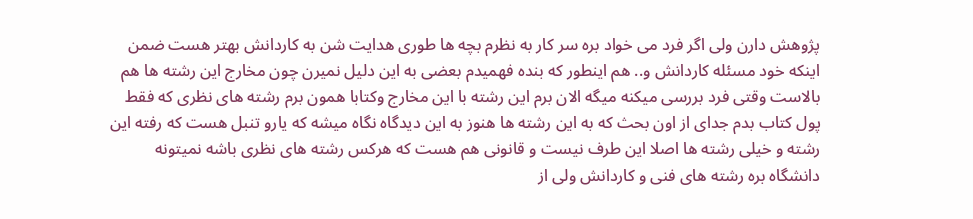پژوهش دارن ولی اگر فرد می خواد بره سر کار به نظرم بچه ها طوری هدایت شن به کاردانش بهتر هست ضمن اینکه خود مسئله کاردانش و.. هم اینطور که بنده فهمیدم بعضی به این دلیل نمیرن چون مخارج این رشته ها هم بالاست وقتی فرد بررسی میکنه میگه الان برم این رشته با این مخارج وکتابا همون برم رشته های نظری که فقط پول کتاب بدم جدای از اون بحث که به این رشته ها هنوز به این دیدگاه نگاه میشه که یارو تنبل هست که رفته این رشته و خیلی رشته ها اصلا این طرف نیست و قانونی هم هست که هرکس رشته های نظری باشه نمیتونه دانشگاه بره رشته های فنی و کاردانش ولی از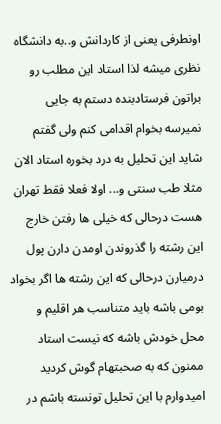اونطرفی یعنی از کاردانش و..به دانشگاه نظری میشه لذا استاد این مطلب رو براتون فرستادبنده دستم به جایی نمیرسه بخوام اقدامی کنم ولی گفتم شاید این تحلیل به درد بخوره استاد الان مثلا طب سنتی و... اولا فعلا فقط تهران هست درحالی که خیلی ها رفتن خارج این رشته را گذروندن اومدن دارن پول درمیارن درحالی که این رشته ها اگر بخواد بومی باشه باید متناسب هر اقلیم و محل خودش باشه که نیست استاد ممنون که به صحبتهام گوش کردید امیدوارم با این تحلیل تونسته باشم در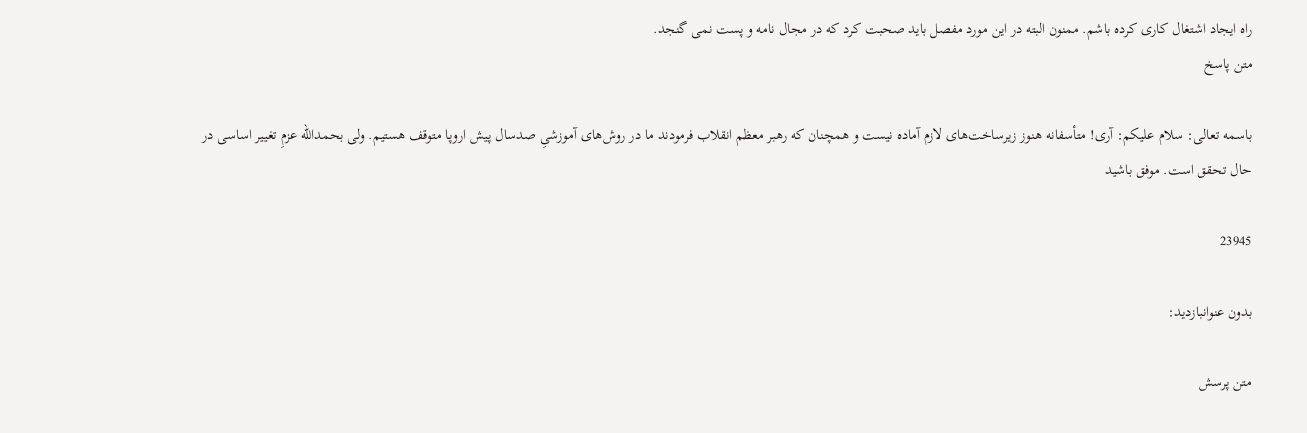راه ایجاد اشتغال کاری کرده باشم. ممنون البته در این مورد مفصل باید صحبت کرد که در مجال نامه و پست نمی گنجد.
متن پاسخ

باسمه تعالی: سلام علیکم: آری! متأسفانه هنوز زیرساخت‌های لازم آماده نیست و همچنان که رهبر معظم انقلاب فرمودند ما در روش‌های آموزشیِ صدسال پیش اروپا متوقف هستیم. ولی بحمداللّه عزمِ تغییر اساسی در حال تحقق است. موفق باشید

23945

بدون عنوانبازدید:

متن پرسش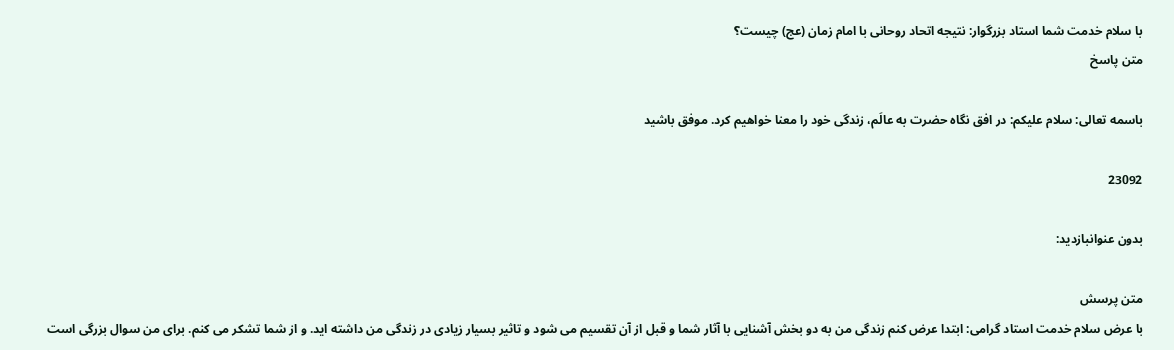با سلام خدمت شما استاد بزرگوار: نتیجه اتحاد روحانی با امام زمان (عج) چیست؟
متن پاسخ

باسمه تعالی: سلام علیکم: در افق نگاه حضرت به عالَم، زندگی خود را معنا خواهیم کرد. موفق باشید

23092

بدون عنوانبازدید:

متن پرسش
با عرض سلام خدمت استاد گرامی: ابتدا عرض کنم زندگی من به دو بخش آشنایی با آثار شما و قبل از آن تقسیم می شود و تاثیر بسیار زیادی در زندگی من داشته اید. و از شما تشکر می کنم. برای من سوال بزرگی است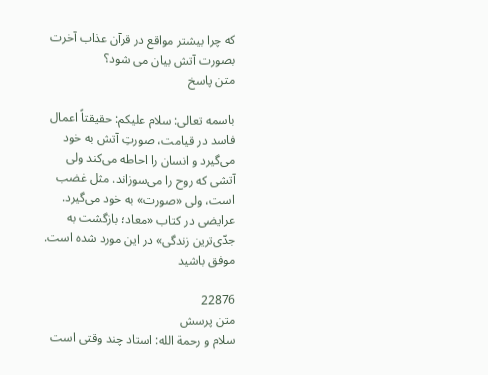که چرا بیشتر مواقع در قرآن عذاب آخرت بصورت آتش بیان می شود؟
متن پاسخ

باسمه تعالی: سلام علیکم: حقیقتاً اعمال فاسد در قیامت، صورتِ آتش به خود می‌گیرد و انسان را احاطه می‌کند ولی آتشی که روح را می‌سوزاند. مثل غضب است، ولی «صورت» به خود می‌گیرد. عرایضی در کتاب «معاد؛ بازگشت به جدّی‌ترین زندگی» در این مورد شده است. موفق باشید

22876
متن پرسش
سلام و رحمة الله: استاد چند وقتی است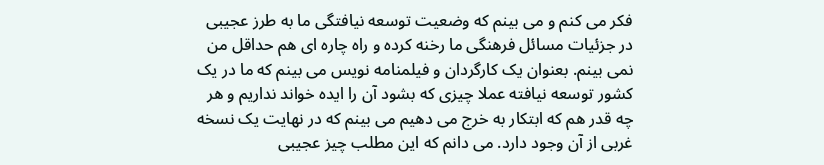فکر می کنم و می بینم که وضعیت توسعه نیافتگی ما به طرز عجیبی در جزئیات مسائل فرهنگی ما رخنه کرده و راه چاره ای هم حداقل من نمی بینم. بعنوان یک کارگردان و فیلمنامه نویس می بینم که ما در یک کشور توسعه نیافته عملا چیزی که بشود آن را ایده خواند نداریم و هر چه قدر هم که ابتکار به خرج می دهیم می بینم که در نهایت یک نسخه غربی از آن وجود دارد. می دانم که این مطلب چیز عجیبی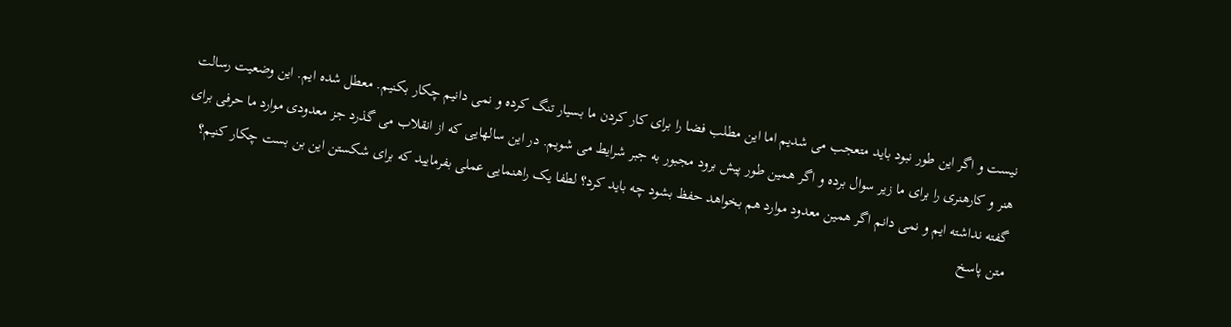نیست و اگر این طور نبود باید متعجب می شدیم اما این مطلب فضا را برای کار کردن ما بسیار تنگ کرده و نمی دانیم چکار بکنیم. معطل شده ایم. این وضعیت رسالت هنر و کارهنری را برای ما زیر سوال برده و اگر همین طور پیش برود مجبور به جبر شرایط می شویم. در این سالهایی که از انقلاب می گذرد جز معدودی موارد ما حرفی برای گفته نداشته ایم و نمی دانم اگر همین معدود موارد هم بخواهد حفظ بشود چه باید کرد؟ لطفا یک راهنمایی عملی بفرمایید که برای شکستن این بن بست چکار کنیم؟
متن پاسخ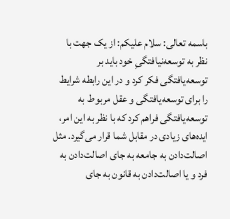باسمه تعالی: سلام علیکم: از یک جهت با نظر به توسعه‌نیافتگیِ خود باید بر توسعه‌یافتگی فکر کرد و در این رابطه شرایط را برای توسعه‌یافتگی و عقل مربوط به توسعه‌یافتگی فراهم کرد که با نظر به این امر، ایده‌های زیادی در مقابل شما قرار می‌گیرد. مثل اصالت‌دادن به جامعه به جای اصالت‌دادن به فرد و یا اصالت‌دادن به قانون به جای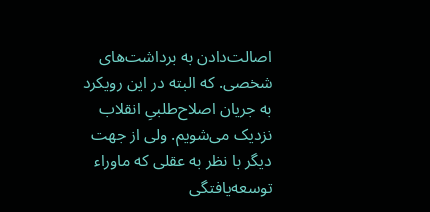اصالت‌دادن به برداشت‌های شخصی. که البته در این رویکرد به جریان اصلاح‌طلبیِ انقلاب نزدیک می‌شویم. ولی از جهت دیگر با نظر به عقلی که ماوراء توسعه‌یافتگی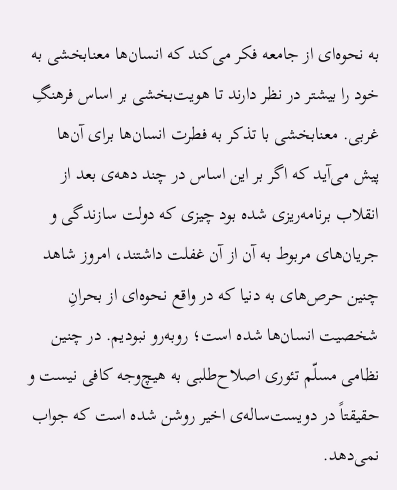به نحوه‌ای از جامعه فکر می‌کند که انسان‌ها معنابخشی به خود را بیشتر در نظر دارند تا هویت‌بخشی بر اساس فرهنگِ غربی. معنابخشی با تذکر به فطرت انسان‌ها برای آن‌ها پیش می‌آید که اگر بر این اساس در چند دهه‌ی بعد از انقلاب برنامه‌ریزی شده بود چیزی که دولت سازندگی و جریان‌های مربوط به آن از آن غفلت داشتند، امروز شاهد چنین حرص‌های به دنیا که در واقع نحوه‌ای از بحرانِ شخصیت انسان‌ها شده است؛ روبه‌رو نبودیم. در چنین نظامی مسلّم تئوری اصلاح‌طلبی به هیچ‌وجه کافی نیست و حقیقتاً در دویست‌ساله‌ی اخیر روشن شده است که جواب نمی‌دهد.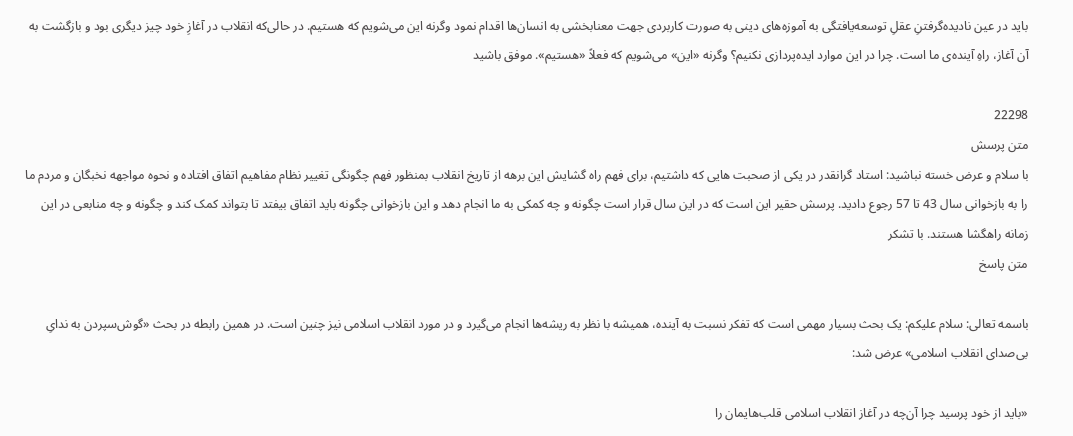باید در عین نادیده‌گرفتنِ عقلِ توسعه‌یافتگی به آموزه‌های دینی به صورت کاربردی جهت معنابخشی به انسان‌ها اقدام نمود وگرنه این می‌شویم که هستیم. در حالی‌که انقلاب در آغازِ خود چیز دیگری بود و بازگشت به آن آغاز، راهِ آینده‌ی ما است. چرا در این موارد ایده‌پردازی نکنیم؟ وگرنه «این» می‌شویم که فعلاً «هستیم». موفق باشید

22298
متن پرسش
با سلام و عرض خسته نباشید: استاد گرانقدر در یکی از صحبت هایی که داشتیم، برای فهم راه گشایش این برهه از تاریخ انقلاب بمنظور فهم چگونگی تغییر نظام مفاهیم اتفاق افتاده و نحوه مواجهه نخبگان و مردم ما را به بازخوانی سال 43 تا 57 رجوع دادید. پرسش حقیر این است که در این سال قرار است چگونه و چه کمکی به ما انجام دهد و این بازخوانی چگونه باید اتفاق بیفتد تا بتواند کمک کند و چگونه و چه منابعی در این زمانه راهگشا هستند. با تشکر
متن پاسخ

باسمه تعالی: سلام علیکم: یک بحث بسیار مهمی است که تفکر نسبت به آینده، همیشه با نظر به ریشه‌ها انجام می‌گیرد و در مورد انقلاب اسلامی نیز چنین است. در همین رابطه در بحث «گوش‌سپردن به ندایِ بی‌صدای انقلاب اسلامی» عرض شد:

«باید از خود پرسید چرا آن‌چه در آغاز انقلاب اسلامی قلب‌هایمان را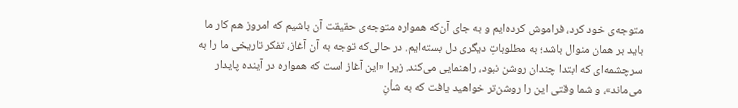متوجه‌ی خود کرد، فراموش کرده‌ایم و به جای آن‌که همواره متوجه‌ی حقیقت آن باشیم که امروز هم کار ما باید بر همان منوال باشد؛ به مطلوباتِ دیگری دل بسته‌ایم. در حالی‌که توجه به آن آغاز، تفکر تاریخی ما را به سرچشمه‌ای که ابتدا چندان روشن نبود، راهنمایی می‌کند. زیرا «این آغاز است که همواره در آینده پایدار می‌ماند»، و شما وقتی این را روشن‌تر خواهید یافت که به شأنِ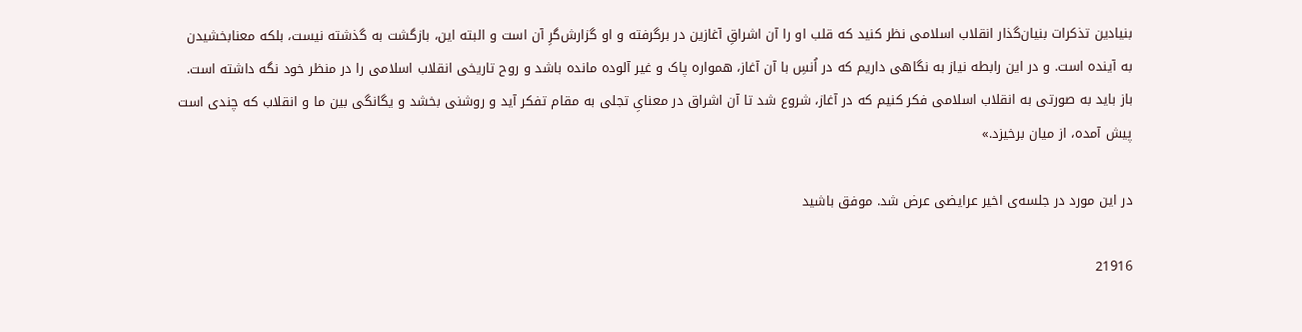بنیادین تذکرات بنیان‌گذار انقلاب اسلامی نظر کنید که قلب او را آن اشراقِ آغازین در برگرفته و او گزارش‌گرِ آن است و البته این، بازگشت به گذشته نیست، بلکه معنابخشیدن به آینده است. و در این رابطه نیاز به نگاهی داریم که در اُنسِ با آن آغاز، همواره پاک و غیر آلوده مانده باشد و روح تاریخی انقلاب اسلامی را در منظر خود نگه داشته است. باز باید به صورتی به انقلاب اسلامی فکر کنیم که در آغاز، شروع شد تا آن اشراق در معنایِ تجلی به مقام تفکر آید و روشنی بخشد و یگانگی بین ما و انقلاب که چندی است پیش آمده، از میان برخیزد.»

در این مورد در جلسه‌ی اخیر عرایضی عرض شد. موفق باشید

21916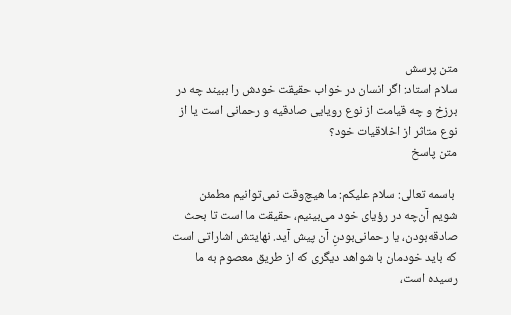متن پرسش
سلام استاد: اگر انسان در خواب حقیقت خودش را ببیند چه در برزخ و چه قیامت از نوع رویایی صادقیه و رحمانی است یا از نوع متاثر از اخلاقیات خود؟
متن پاسخ

 باسمه تعالی: سلام علیکم: ما هیچ‌وقت نمی‌توانیم مطمئن شویم آن‌چه در رؤیای خود می‌بینیم، حقیقت ما است تا بحث صادقه‌بودن، یا رحمانی‌بودنِ آن پیش آید. نهایتش اشاراتی است که باید خودمان با شواهد دیگری که از طریق معصوم به ما رسیده است،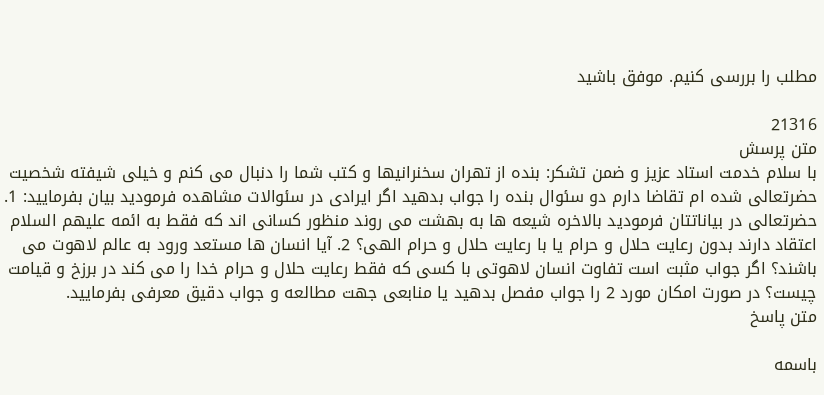مطلب را بررسی کنیم. موفق باشید

21316
متن پرسش
با سلام خدمت استاد عزیز و ضمن تشکر: بنده از تهران سخنرانیها و کتب شما را دنبال می کنم و خیلی شیفته شخصیت حضرتعالی شده ام تقاضا دارم دو سئوال بنده را جواب بدهید اگر ایرادی در سئوالات مشاهده فرمودید بیان بفرمایید: 1. حضرتعالی در بیاناتتان فرمودید بالاخره شیعه ها به بهشت می روند منظور کسانی اند که فقط به ائمه علیهم السلام اعتقاد دارند بدون رعایت حلال و حرام یا با رعایت حلال و حرام الهی؟ 2. آیا انسان ها مستعد ورود به عالم لاهوت می باشند؟ اگر جواب مثبت است تفاوت انسان لاهوتی با کسی که فقط رعایت حلال و حرام خدا را می کند در برزخ و قیامت چیست؟ در صورت امکان مورد 2 را جواب مفصل بدهید یا منابعی جهت مطالعه و جواب دقیق معرفی بفرمایید.
متن پاسخ

باسمه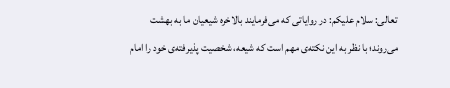تعالی: سلام علیکم: در روایاتی که می‌فرمایند بالاخره شیعیان ما به بهشت می‌روند؛ با نظر به این نکته‌ی مهم است که شیعه، شخصیت پذیرفته‌ی خود را امام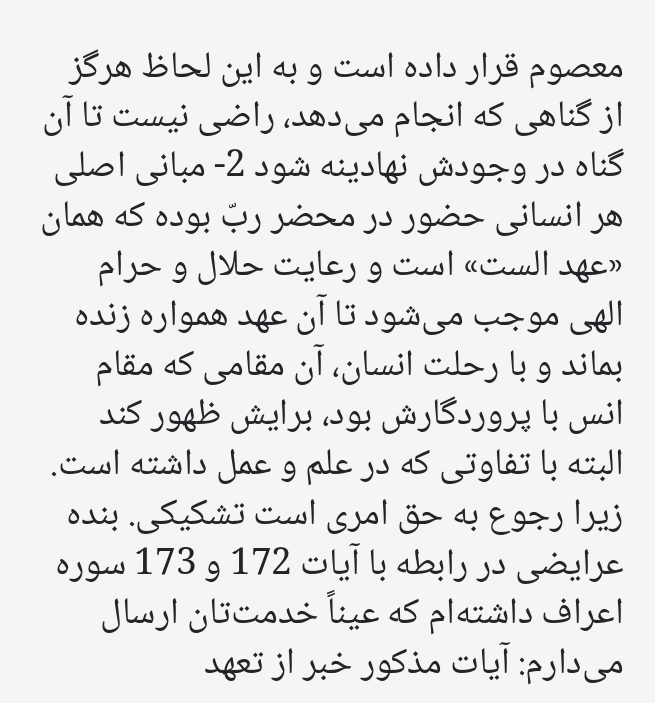معصوم قرار داده است و به این لحاظ هرگز از گناهی که انجام می‌دهد، راضی نیست تا آن گناه در وجودش نهادینه شود 2- مبانی اصلی هر انسانی حضور در محضر ربّ بوده که همان «عهد الست» است و رعایت حلال و حرام الهی موجب می‌شود تا آن عهد همواره زنده بماند و با رحلت انسان، آن مقامی که مقام انس با پروردگارش بود، برایش ظهور کند البته با تفاوتی که در علم و عمل داشته است. زیرا رجوع به حق امری است تشکیکی. بنده عرایضی در رابطه با آيات 172 و 173 سوره اعراف داشته‌ام که عیناً خدمت‌تان ارسال می‌دارم: آیات مذکور خبر از تعهد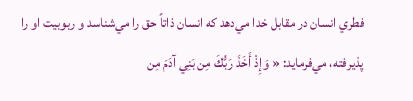فطري انسان در مقابل خدا مي‌دهد كه انسان ذاتاً حق را مي‌شناسد و ربوبيت او را پذيرفته، مي‌فرمايد: « وَإِذْ أَخَذَ رَبُّكَ مِن بَنِي آدَمَ مِن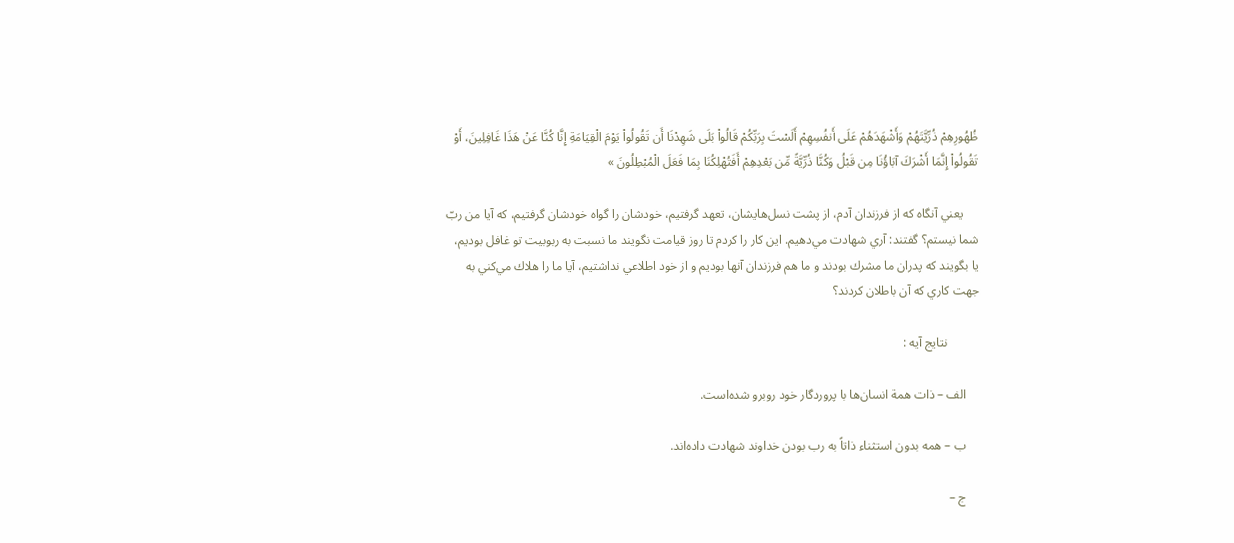ظُهُورِهِمْ ذُرِّيَّتَهُمْ وَأَشْهَدَهُمْ عَلَى أَنفُسِهِمْ أَلَسْتَ بِرَبِّكُمْ قَالُواْ بَلَى شَهِدْنَا أَن تَقُولُواْ يَوْمَ الْقِيَامَةِ إِنَّا كُنَّا عَنْ هَذَا غَافِلِينَ، أَوْ تَقُولُواْ إِنَّمَا أَشْرَكَ آبَاؤُنَا مِن قَبْلُ وَكُنَّا ذُرِّيَّةً مِّن بَعْدِهِمْ أَفَتُهْلِكُنَا بِمَا فَعَلَ الْمُبْطِلُونَ »

     يعني آنگاه كه از فرزندان آدم، از پشت نسل‌هايشان، تعهد گرفتيم، خودشان را گواه خودشان گرفتيم، كه آيا من ربّ شما نيستم؟ گفتند: آري شهادت مي‌دهيم. اين كار را كردم تا روز قيامت نگويند ما نسبت به ربوبيت تو غافل بوديم، يا بگويند كه پدران ما مشرك بودند و ما هم فرزندان آنها بوديم و از خود اطلاعي نداشتيم، آيا ما را هلاك مي‌كني به جهت كاري كه آن باطلان كردند؟

          نتايج آيه :

    الف – ذات همة انسان‌ها با پروردگار خود روبرو شده‌است.

    ب – همه بدون استثناء ذاتاً به رب بودن خداوند شهادت داده‌اند.

    ج –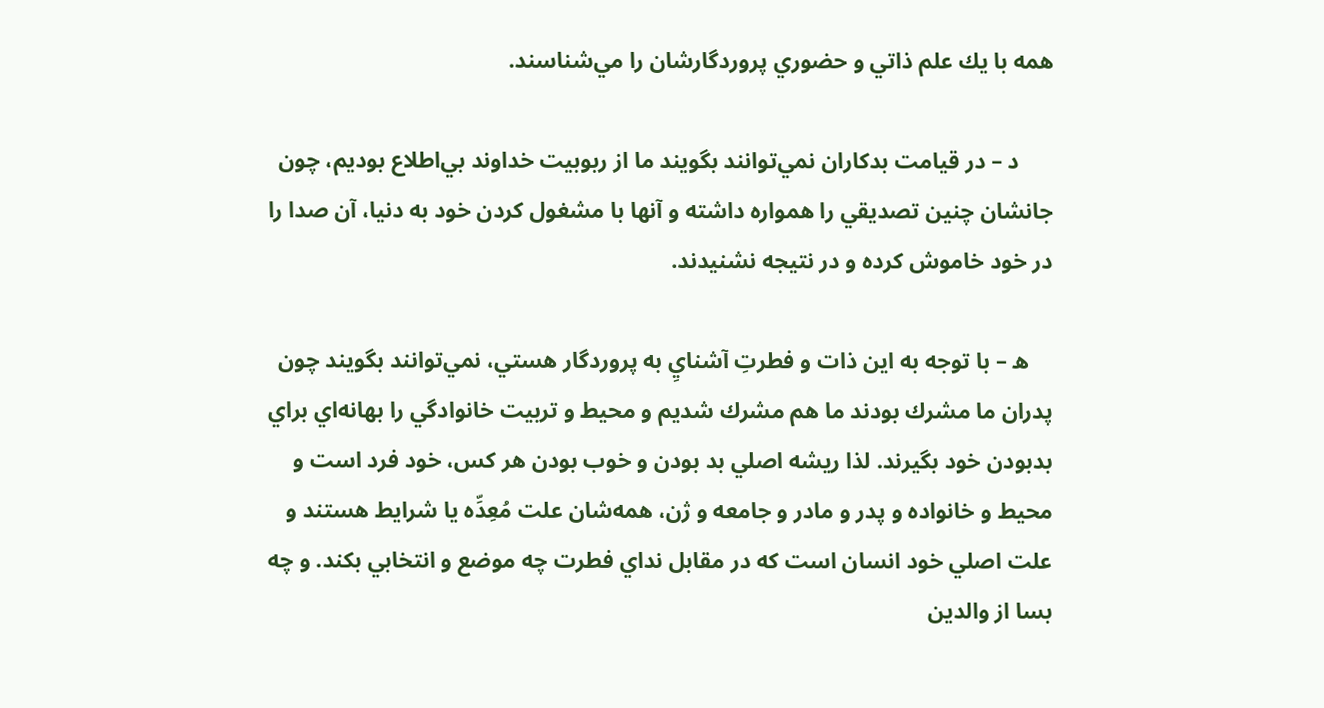همه با يك علم ذاتي و حضوري پروردگارشان را مي‌شناسند.

      د – در قيامت بدكاران نمي‌توانند بگويند ما از ربوبيت خداوند بي‌اطلاع بوديم، چون جانشان چنين تصديقي را همواره داشته و آنها با مشغول كردن خود به دنيا، آن صدا را در خود خاموش كرده و در نتيجه نشنيدند.

    ه – با توجه به اين ذات و فطرتِ آشنايِ به پروردگار هستي، نمي‌توانند بگويند چون پدران ما مشرك بودند ما هم مشرك شديم و محيط و تربيت خانوادگي را بهانه‌اي براي بدبودن خود بگيرند. لذا ريشه اصلي بد بودن و خوب بودن هر كس، خود فرد است و محيط و خانواده و پدر و مادر و جامعه و ژن، همه‌شان علت مُعِدِّه يا شرايط هستند و علت اصلي خود انسان است كه در مقابل نداي فطرت چه موضع و انتخابي بكند. و چه بسا از والدين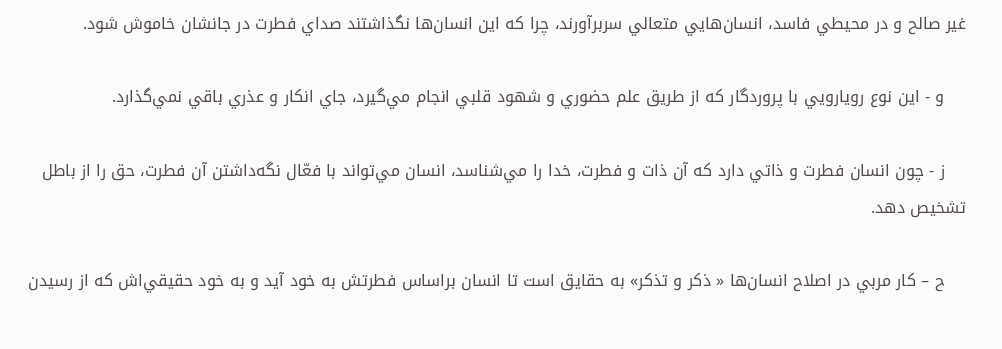غير صالح و در محيطي فاسد، انسان‌هايي متعالي سربرآورند، چرا كه اين انسان‌ها نگذاشتند صداي فطرت‌ در جانشان خاموش شود.

    و - اين نوع رويارويي با پروردگار كه از طريق علم حضوري و شهود قلبي انجام مي‌گيرد، جاي انكار و عذري باقي نمي‌گذارد.

    ز - چون انسان فطرت و ذاتي دارد كه آن ذات و فطرت، خدا را مي‌شناسد، انسان مي‌تواند با فعّال نگه‌داشتن آن فطرت، حق را از باطل تشخيص دهد.

    ح – كار مربي در اصلاح انسان‌ها « ذكر و تذكر» به حقايق است تا انسان براساس فطرتش به خود آيد و به خود حقيقي‌اش كه از رسيدن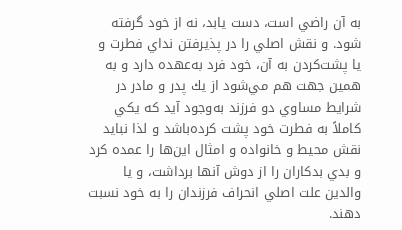به آن راضي است، دست يابد، نه از خود گرفته شود. و نقش اصلي را در پذيرفتن نداي فطرت و يا پشت‌كردن به آن، خود فرد به‌عهده دارد و به همين جهت هم مي‌شود از يك پدر و مادر در شرايط مساوي دو فرزند به‌وجود آيد كه يكي كاملاً به فطرت خود پشت كرده‌باشد و لذا نبايد نقش محيط و خانواده و امثال اين‌ها را عمده كرد و بدي بدكاران را از دوش آنها برداشت، و يا والدين علت اصلي انحراف فرزندان را به خود نسبت دهند.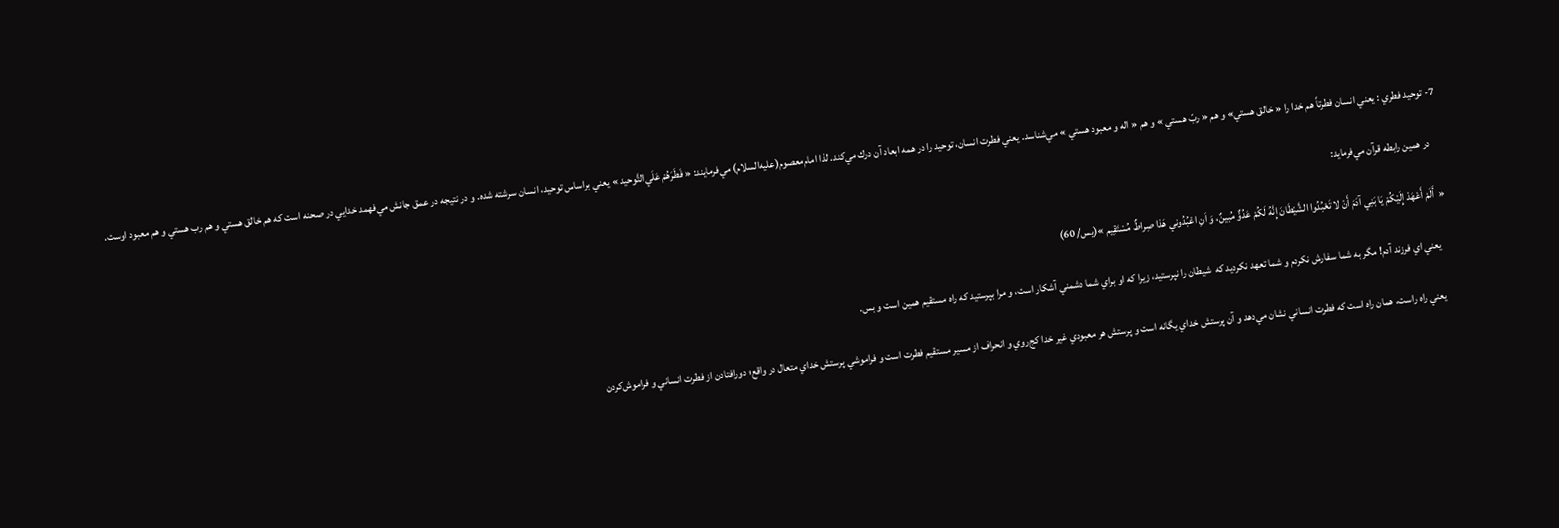7- توحيد فطري : يعني انسان فطرتاً هم خدا را « خالق هستي» و هم « ربّ هستي » و هم « اله و معبود هستي » مي‌شناسد. يعني فطرت انسان، توحيد را در همه ابعاد آن درك مي‌كند. لذا امام‌معصوم(عليه‌السلام) مي‌فرمايند: « فَطَرَهُمْ عَلَي‌التَّوحيد » يعني براساس توحيد، انسان سرشته شده. و در نتيجه در عمق جانش مي‌فهمد خدايي در صحنه است كه هم خالق هستي و هم رب هستي و هم معبود اوست.

    در همين رابطه قرآن مي‌فرمايد:

«  أَلَمْ أَعْهَدْ إِلَيْكُمْ يَا بَنِي آدَمَ أَنْ لا تَعْبُدُوا الشَّيْطَانَ إِنَّهُ لَكُمْ عَدُوٌّ مُبينٌ، وَ اَنِ اعْبُدُوني هَذا صِراطٌ مُسْتَقِيم »(يس/ 60)

    يعني اي فرزند آدم! مگر به شما سفارش نكردم و شما تعهد نكرديد كه  شيطان را نپرستيد، زيرا كه او براي شما دشمني آشكار است، و مرا بپرستيد كه راه مستقيم همين است و بس.

    يعني راه راست، همان راه است كه فطرت انساني نشان مي‌دهد و آن پرستش خداي يگانه است و پرستش هر معبودي غير خدا كج‌روي و انحراف از مسير مستقيم فطرت است و فراموشي پرستش خداي متعال در واقع؛ دورافتادن از فطرت انساني و فراموش‌كردن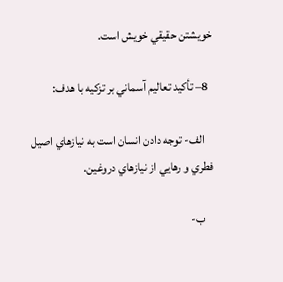خويشتن حقيقي خويش است.

  8– تأكيد تعاليم آسماني بر تزكيه با هدف:

    الف- توجه دادن انسان است به نيازهاي اصيل فطري و رهايي از نيازهاي دروغين.

    ب-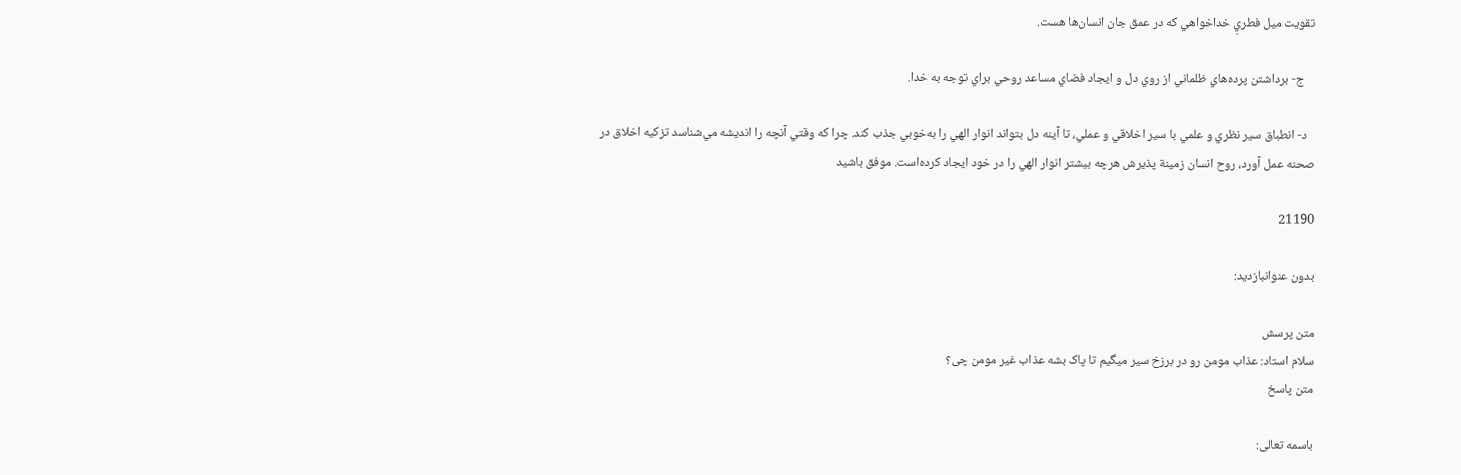تقويت ميل فطريِ خداخواهي كه در عمق جان انسان‌ها هست.

    ج- برداشتن پرده‌هاي ظلماني از روي دل و ايجاد فضاي مساعد روحي براي توجه به خدا.

   د- انطباق سير نظري و علمي با سير اخلاقي و عملي، تا آينه دل بتواند انوار الهي را به‌خوبي جذب كند. چرا كه وقتي آنچه را انديشه مي‌شناسد تزكيه اخلاق در صحنه عمل آورد، روح انسان زمينة پذيرش هرچه بيشتر انوار الهي را در خود ايجاد كرده‌است. موفق باشید

21190

بدون عنوانبازدید:

متن پرسش
سلام استاد: عذاب مومن رو در برزخ سیر میگیم تا پاک بشه عذاب غیر مومن چی؟
متن پاسخ

باسمه تعالی: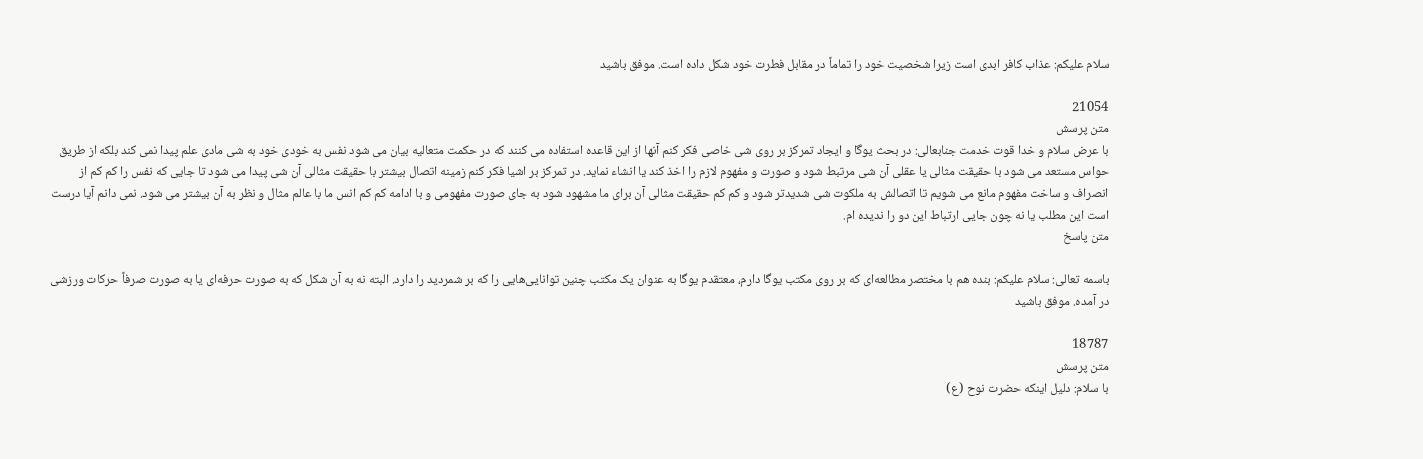سلام علیکم: عذاب کافر ابدی است زیرا شخصیت خود را تماماً در مقابل فطرت خود شکل داده است. موفق باشید

21054
متن پرسش
با عرض سلام و خدا قوت خدمت جنابعالی: در بحث یوگا و ایجاد تمرکز بر روی شی خاصی فکر کنم آنها از این قاعده استفاده می کنند که در حکمت متعالیه بیان می شود نفس به خودی خود به شی مادی علم پیدا نمی کند بلکه از طریق حواس مستعد می شود با حقیقت مثالی یا عقلی آن شی مرتبط شود و صورت و مفهوم لازم را اخذ کند یا انشاء نماید. در تمرکز بر اشیا فکر کنم زمینه اتصال بیشتر با حقیقت مثالی آن شی پیدا می شود تا جایی که نفس را کم کم از انصراف و ساخت مفهوم مانع می شویم تا اتصالش به ملکوت شی شدیدتر شود و کم کم حقیقت مثالی آن برای ما مشهود شود به جای صورت مفهومی و با ادامه کم کم انس ما با عالم مثال و نظر به آن بیشتر می شود. نمی دانم آیا درست است این مطلب یا نه چون جایی ارتباط این دو را ندیده ام.
متن پاسخ

باسمه تعالی: سلام علیکم: بنده هم با مختصر مطالعه‌ای که بر روی مکتب یوگا دارم، معتقدم یوگا به عنوان یک مکتب چنین توانایی‌هایی را که بر شمردید را دارد. البته نه به آن شکل که به صورت حرفه‌ای یا به صورت صرفاً حرکات ورزشی در آمده. موفق باشید

18787
متن پرسش
با سلام: دلیل اینکه حضرت نوح (ع)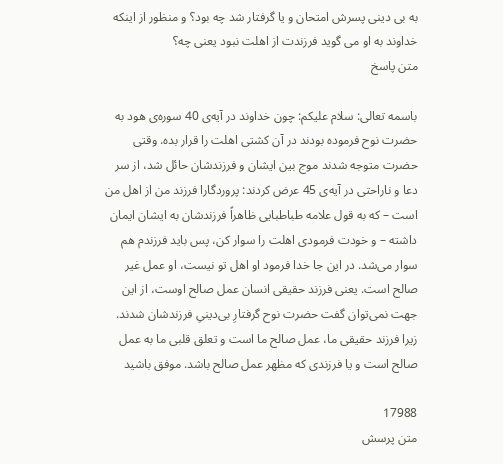به بی دینی پسرش امتحان و یا گرفتار شد چه بود؟ و منظور از اینکه خداوند به او می گوید فرزندت از اهلت نبود یعنی چه؟
متن پاسخ

باسمه تعالی: سلام علیکم: چون خداوند در آیه‌ی 40 سوره‌ی هود به حضرت نوح فرموده بودند در آن کشتی اهلت را قرار بده. وقتی حضرت متوجه شدند موج بین ایشان و فرزندشان حائل شد، از سر دعا و ناراحتی در آیه‌ی 45 عرض کردند: پروردگارا فرزند من از اهل من است – که به قول علامه طباطبایی ظاهراً فرزندشان به ایشان ایمان داشته – و خودت فرمودی اهلت را سوار کن، پس باید فرزندم هم سوار می‌شد. در این جا خدا فرمود او اهل تو نیست، او عمل غیر صالح است. یعنی فرزند حقیقی انسان عمل صالح اوست، از این جهت نمی‌توان گفت حضرت نوح گرفتارِ بی‌دینیِ فرزندشان شدند. زیرا فرزند حقیقی ما، عمل صالح ما است و تعلق قلبی ما به عمل صالح است و یا فرزندی که مظهر عمل صالح باشد. موفق باشید

17988
متن پرسش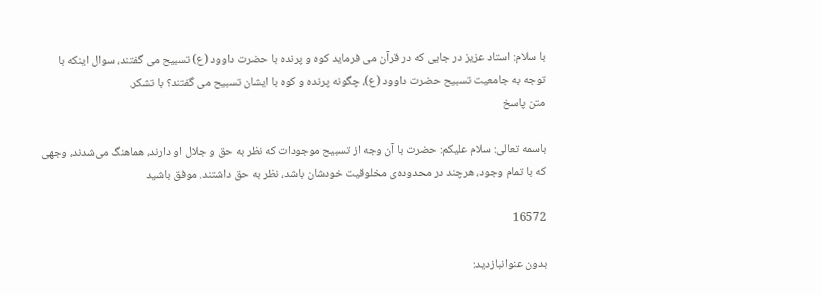با سلام: استاد عزیز در جایی که در قرآن می فرماید کوه و پرنده با حضرت داوود (ع) تسبیح می گفتند، سوال اینکه با توجه به جامعیت تسبیح حضرت داوود (ع)، چگونه پرنده و کوه با ایشان تسبیح می گفتند؟ با تشکر.
متن پاسخ

باسمه تعالی: سلام علیکم: حضرت با آن وجه از تسبیح موجودات که نظر به حق و جلال او دارند، هماهنگ می‌شدند، وجهی که با تمام وجود، هرچند در محدوده‌ی مخلوقیت خودشان باشد، نظر به حق داشتند. موفق باشید

16572

بدون عنوانبازدید: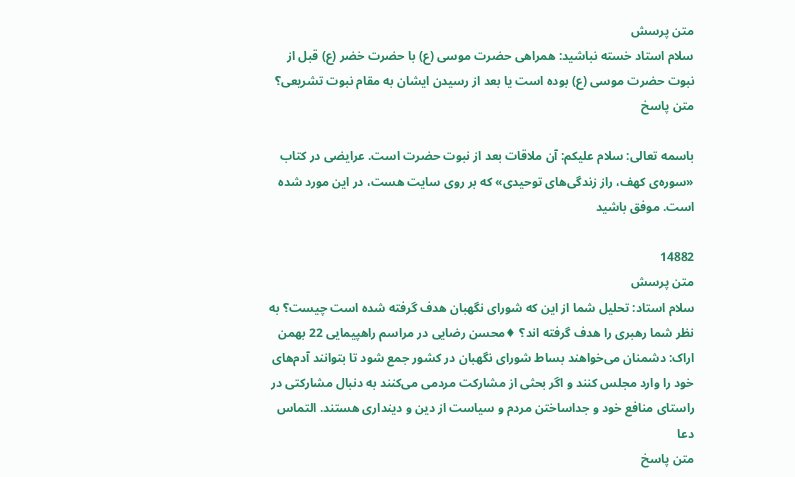متن پرسش
سلام استاد خسته نباشید: همراهی حضرت موسی (ع) با حضرت خضر (ع) قبل از نبوت حضرت موسی (ع) بوده است یا بعد از رسیدن ایشان به مقام نبوت تشریعی؟
متن پاسخ

باسمه تعالی: سلام علیکم: آن ملاقات بعد از نبوت حضرت است. عرایضی در کتاب «سوره‌ی کهف، راز زندگی‌های توحیدی» که بر روی سایت هست، در این مورد شده است. موفق باشید

14882
متن پرسش
سلام استاد: تحلیل شما از این که شورای نگهبان هدف گرفته شده است چیست؟ به نظر شما رهبری را هدف گرفته اند؟ ♦محسن رضایی در مراسم راهپیمایی 22 بهمن اراک: دشمنان می‌خواهند بساط شورای نگهبان در کشور جمع شود تا بتوانند آدم‌های خود را وارد مجلس کنند و اگر بحثی از مشارکت مردمی می‌کنند به دنبال مشارکتی در راستای منافع خود و جداساختن مردم و سیاست از دین و دینداری هستند. التماس دعا
متن پاسخ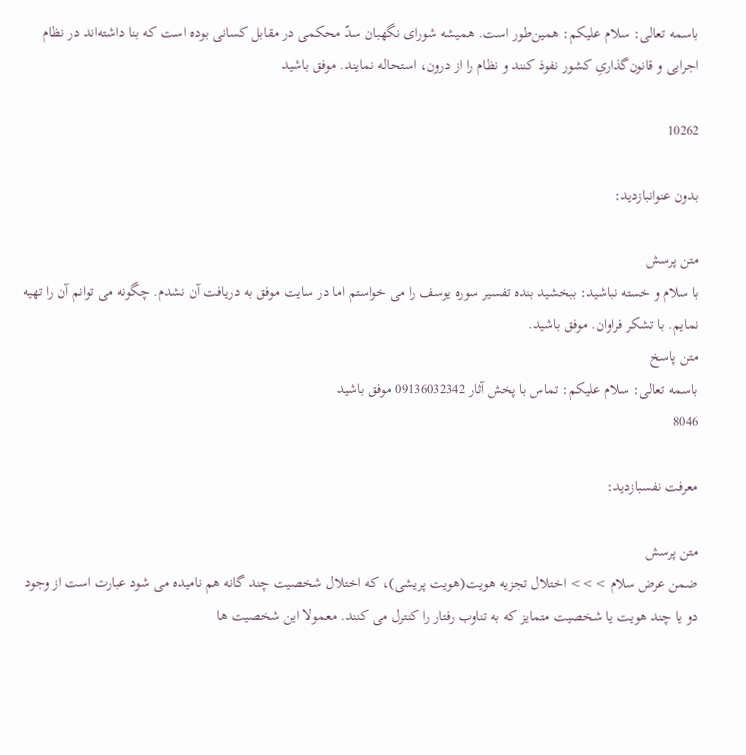باسمه تعالی: سلام علیکم: همین‌طور است. همیشه شورای نگهبان سدّ محکمی در مقابل کسانی بوده است که بنا داشته‌اند در نظام اجرایی و قانون‌گذاریِ کشور نفوذ کنند و نظام را از درون، استحاله نمایند. موفق باشید

10262

بدون عنوانبازدید:

متن پرسش
با سلام و خسته نباشید: ببخشید بنده تفسیر سوره یوسف را می خواستم اما در سایت موفق به دریافت آن نشدم. چگونه می توانم آن را تهیه نمایم. با تشکر فراوان. موفق باشید.
متن پاسخ
باسمه تعالی: سلام علیکم: تماس با پخش آثار 09136032342 موفق باشید
8046

معرفت نفسبازدید:

متن پرسش
ضمن عرض سلام >>> اختلال تجزیه هویت(هویت پریشی)، که اختلال شخصیت چند گانه هم نامیده می شود عبارت است از وجود دو یا چند هویت یا شخصیت متمایز که به تناوب رفتار را کنترل می کنند. معمولا این شخصیت ها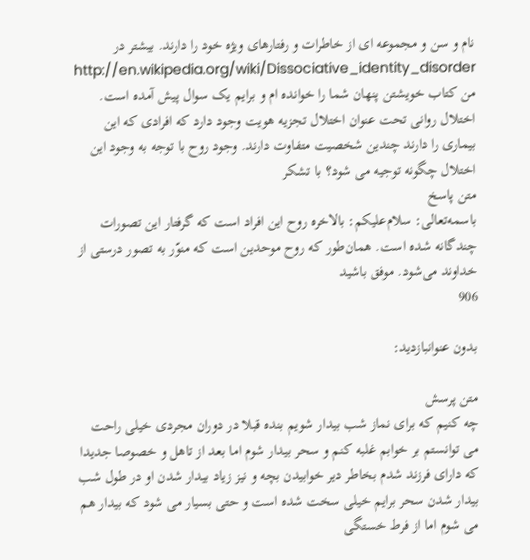نام و سن و مجموعه ای از خاطرات و رفتارهای ویژه خود را دارند. بیشتر در‌‌‌ http://en.wikipedia.org/wiki/Dissociative_identity_disorder من کتاب خویشتن پنهان شما را خوانده ام و برایم یک سوال پیش آمده است. اختلال روانی تحت عنوان اختلال تجزیه هویت وجود دارد که افرادی که این بیماری را دارند چندین شخصیت متفاوت دارند. وجود روح با توجه به وجود این اختلال چگونه توجیه می شود؟ با تشکر
متن پاسخ
باسمه‌تعالی: سلام‌علیکم: بالاخره روح این افراد است که گرفتار این تصورات چندگانه شده است. همان‌طور که روح موحدین است که منوّر به تصور درستی از خداوند می‌شود. موفق باشید
906

بدون عنوانبازدید:

متن پرسش
چه کنیم که برای نماز شب بیدار شویم بنده قبلا در دوران مجردی خیلی راحت می توانستم بر خوابم غلبه کنم و سحر بیدار شوم اما بعد از تاهل و خصوصا جدیدا که دارای فرزند شدم بخاطر دیر خوابیدن بچه و نیز زیاد بیدار شدن او در طول شب بیدار شدن سحر برایم خیلی سخت شده است و حتی بسیار می شود که بیدار هم می شوم اما از فرط خستگی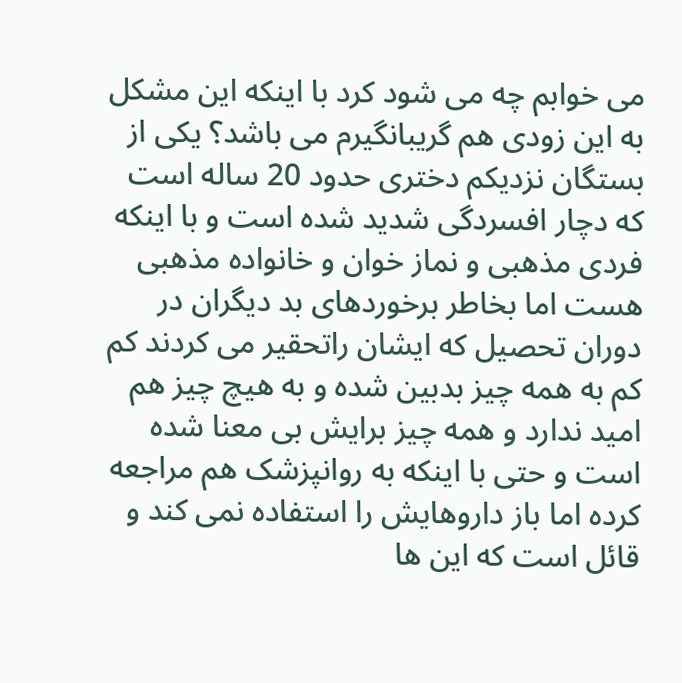می خوابم چه می شود کرد با اینکه این مشکل به این زودی هم گریبانگیرم می باشد؟ یکی از بستگان نزدیکم دختری حدود 20 ساله است که دچار افسردگی شدید شده است و با اینکه فردی مذهبی و نماز خوان و خانواده مذهبی هست اما بخاطر برخوردهای بد دیگران در دوران تحصیل که ایشان راتحقیر می کردند کم کم به همه چیز بدبین شده و به هیچ چیز هم امید ندارد و همه چیز برایش بی معنا شده است و حتی با اینکه به روانپزشک هم مراجعه کرده اما باز داروهایش را استفاده نمی کند و قائل است که این ها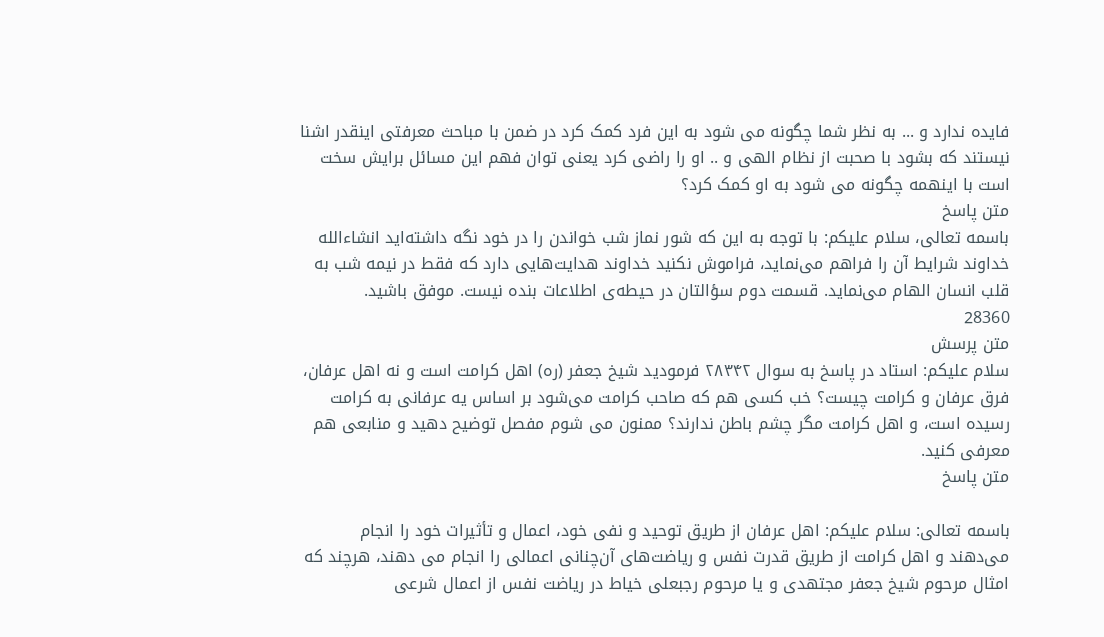فایده ندارد و ... به نظر شما چگونه می شود به این فرد کمک کرد در ضمن با مباحث معرفتی اینقدر اشنا نیستند که بشود با صحبت از نظام الهی و .. او را راضی کرد یعنی توان فهم این مسائل برایش سخت است با اینهمه چگونه می شود به او کمک کرد؟
متن پاسخ
باسمه تعالی، سلام علیکم: با توجه به این که شور نماز شب خواندن را در خود نگه داشته‌اید انشاءالله خداوند شرایط آن را فراهم می‌نماید، فراموش نکنید خداوند هدایت‌هایی دارد که فقط در نیمه شب به قلب انسان الهام می‌نماید. قسمت دوم سؤالتان در حیطه‌ی اطلاعات بنده نیست. موفق باشید.
28360
متن پرسش
سلام علیکم: استاد در پاسخ به سوال ۲۸۳۴۲ فرمودید شیخ جعفر (ره) اهل کرامت است و نه اهل عرفان، فرق عرفان و کرامت چیست؟ خب کسی هم که صاحب کرامت می‌شود بر اساس یه عرفانی به کرامت رسیده است، و اهل کرامت مگر چشم باطن ندارند؟ ممنون می شوم مفصل توضیح دهید و منابعی هم معرفی کنید.
متن پاسخ

باسمه تعالی: سلام علیکم: اهل عرفان از طریق توحید و نفی خود، اعمال و تأثیرات خود را انجام می‌دهند و اهل کرامت از طریق قدرت نفس و ریاضت‌های آن‌چنانی اعمالی را انجام می دهند، هرچند که امثال مرحوم شیخ جعفر مجتهدی و یا مرحوم رجبعلی خیاط در ریاضت نفس از اعمال شرعی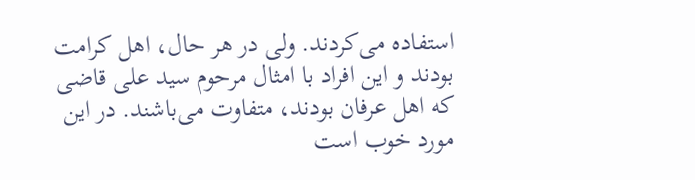استفاده می‌کردند. ولی در هر حال، اهل کرامت بودند و این افراد با امثال مرحوم سید علی قاضی که اهل عرفان بودند، متفاوت می‌باشند. در این مورد خوب است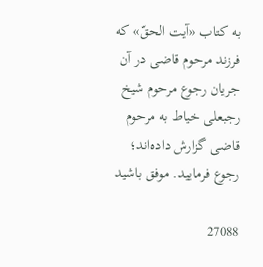به کتاب «آیت الحقّ» که فرزند مرحوم قاضی در آن جریان رجوع مرحوم شیخ رجبعلی خیاط به مرحوم قاضی گزارش داده‌اند؛ رجوع فرمایید. موفق باشید

27088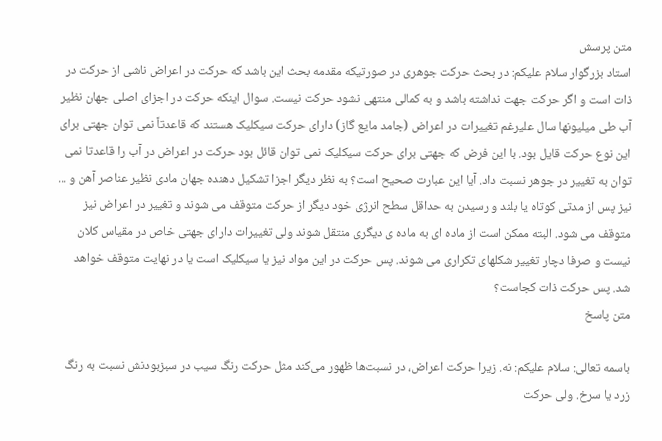متن پرسش
استاد بزرگوار سلام علیکم: در بحث حرکت جوهری در صورتیکه مقدمه بحث این باشد که حرکت در اعراض ناشی از حرکت در ذات است و اگر حرکت جهت نداشته باشد و به کمالی منتهی نشود حرکت نیست. سوال اینکه حرکت در اجزای اصلی جهان نظیر آب طی میلیونها سال علیرغم تغییرات در اعراض (جامد مایع گاز) دارای حرکت سیکلیک هستند که قاعدتاً نمی توان جهتی برای این نوع حرکت قایل بود. با این فرض که جهتی برای حرکت سیکلیک نمی توان قائل بود حرکت در اعراض در آب را قاعدتا نمی توان به تغییر در جوهر نسبت داد. آیا این عبارت صحیح است؟ به نظر دیگر اجزا تشکیل دهنده جهان مادی نظیر عناصر آهن و ... نیز پس از مدتی کوتاه یا بلند و رسیدن به حداقل سطح انرژی خود دیگر از حرکت متوقف می شوند و تغییر در اعراض نیز متوقف می شود. البته ممکن است از ماده ای به ماده ی دیگری منتقل شوند ولی تغییرات دارای جهتی خاص در مقیاس کلان نیست و صرفا دچار تغییر شکلهای تکراری می شوند. پس حرکت در این مواد نیز یا سیکلیک است یا در نهایت متوقف خواهد شد. پس حرکت ذات کجاست؟
متن پاسخ

باسمه تعالی: سلام علیکم: نه. زیرا حرکت اعراض، در نسبت‌ها ظهور می‌کند مثل حرکت رنگ سیب در سبزبودنش نسبت به رنگ زرد یا سرخ. ولی حرکت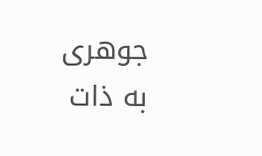جوهری به ذات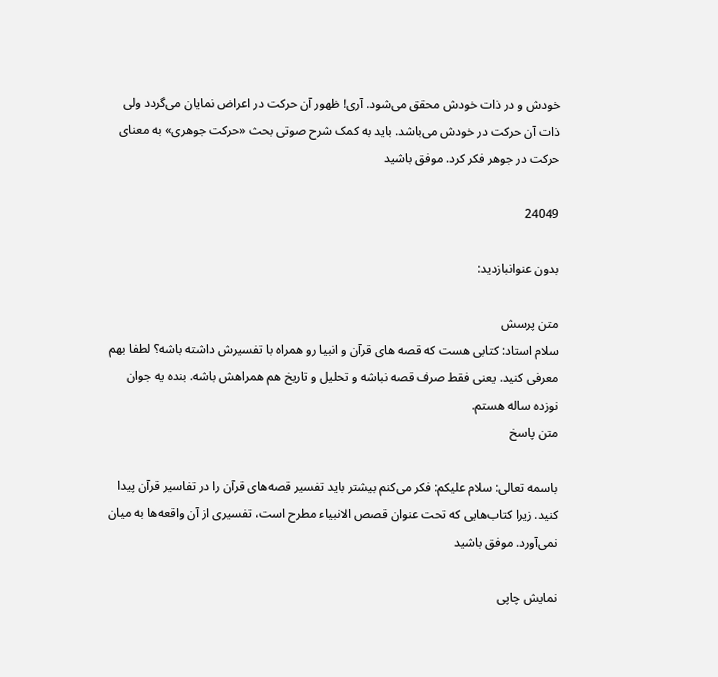خودش و در ذات خودش محقق می‌شود. آری! ظهور آن حرکت در اعراض نمایان می‌گردد ولی ذات آن حرکت در خودش می‌باشد. باید به کمک شرح صوتی بحث «حرکت جوهری» به معنای حرکت در جوهر فکر کرد. موفق باشید

24049

بدون عنوانبازدید:

متن پرسش
سلام استاد: کتابی هست که قصه های قرآن و انبیا رو همراه با تفسیرش داشته باشه؟ لطفا بهم معرفی کنید. یعنی فقط صرف قصه نباشه و تحلیل و تاریخ هم همراهش باشه. بنده یه جوان نوزده ساله هستم.
متن پاسخ

باسمه تعالی: سلام علیکم: فکر می‌کنم بیشتر باید تفسیر قصه‌های قرآن را در تفاسیر قرآن پیدا کنید. زیرا کتاب‌هایی که تحت عنوان قصص الانبیاء مطرح است، تفسیری از آن واقعه‌ها به میان نمی‌آورد. موفق باشید

نمایش چاپی